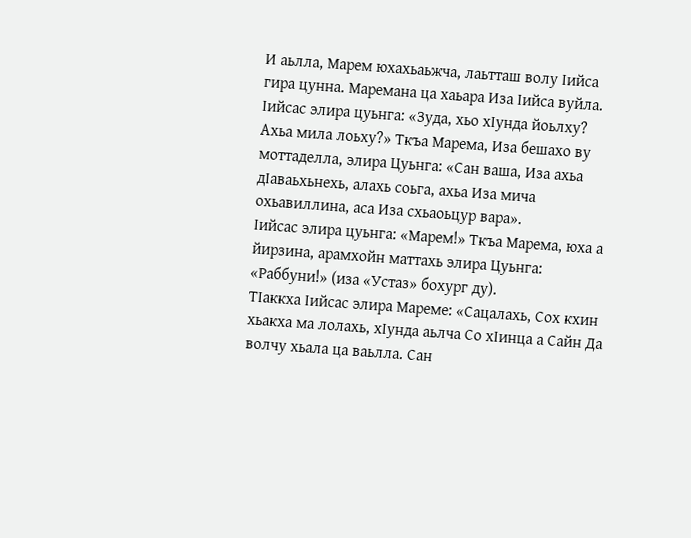И аьлла, Марем юхахьаьжча, лаьтташ волу Іийса гира цунна. Маремана ца хаьара Иза Іийса вуйла.
Іийсас элира цуьнга: «Зуда, хьо хІунда йоьлху? Ахьа мила лоьху?» Ткъа Марема, Иза бешахо ву моттаделла, элира Цуьнга: «Сан ваша, Иза ахьа дІаваьхьнехь, алахь соьга, ахьа Иза мича охьавиллина, аса Иза схьаоьцур вара».
Іийсас элира цуьнга: «Марем!» Ткъа Марема, юха а йирзина, арамхойн маттахь элира Цуьнга: «Раббуни!» (иза «Устаз» бохург ду).
ТІаккха Іийсас элира Мареме: «Сацалахь, Сох кхин хьакха ма лолахь, хІунда аьлча Со хІинца а Сайн Да волчу хьала ца ваьлла. Сан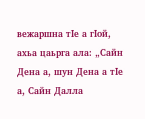вежаршна тІе а гІой, ахьа цаьрга ала: „Сайн Дена а, шун Дена а тІе а, Сайн Далла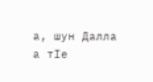а, шун Далла а тІе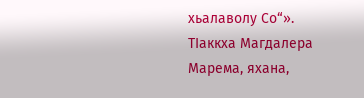хьалаволу Со“».
ТІаккха Магдалера Марема, яхана,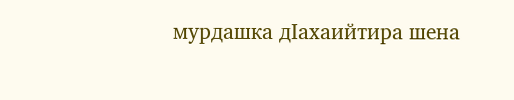мурдашка дІахаийтира шена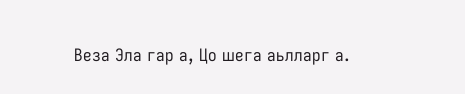Веза Эла гар а, Цо шега аьлларг а.